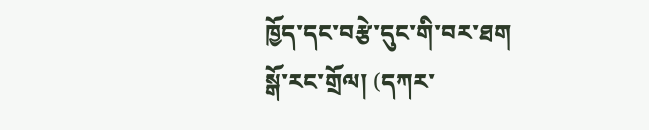ཁྱོད་དང་བརྩེ་དུང་གི་བར་ཐག
སྒོ་རང་གྲོལ། (དཀར་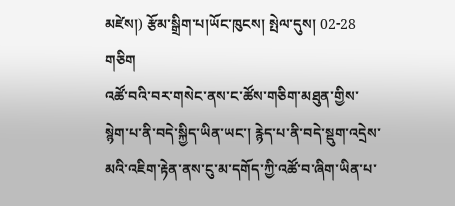མཛེས།) རྩོམ་སྒྲིག་པ།ཡོང་ཁུངས། སྤེལ་དུས། 02-28
གཅིག
འཚོ་བའི་བར་གསེང་ནས་ང་ཚོས་གཅིག་མཐུན་གྱིས་སྙེག་པ་ནི་བདེ་སྐྱིད་ཡིན་ཡང་། རྙེད་པ་ནི་བདེ་སྡུག་འདྲེས་མའི་འཇིག་རྟེན་ནས་ངུ་མ་དགོད་ཀྱི་འཚོ་བ་ཞིག་ཡིན་པ་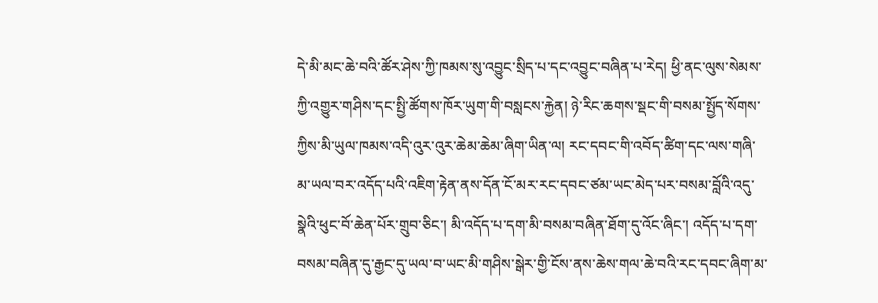དེ་མི་མང་ཆེ་བའི་ཚོར་ཤེས་ཀྱི་ཁམས་སུ་འབྱུང་སྲིད་པ་དང་འབྱུང་བཞིན་པ་རེད། ཕྱི་ནང་ལུས་སེམས་ཀྱི་འགྱུར་གཤིས་དང་སྤྱི་ཚོགས་ཁོར་ཡུག་གི་བསླངས་རྐྱེན། ཉེ་རིང་ཆགས་སྡང་གི་བསམ་སྤྱོད་སོགས་ཀྱིས་མི་ཡུལ་ཁམས་འདི་འུར་འུར་ཆེམ་ཆེམ་ཞིག་ཡིན་ལ། རང་དབང་གི་འབོད་ཚིག་དང་ལས་གཞི་མ་ཡལ་བར་འདོད་པའི་འཇིག་རྟེན་ནས་དོན་ངོ་མར་རང་དབང་ཙམ་ཡང་མེད་པར་བསམ་བློའི་འདུ་སྣེའི་ཕུང་བོ་ཆེན་པོར་གྲུབ་ཅིང་། མི་འདོད་པ་དག་མི་བསམ་བཞིན་ཐོག་དུ་འོང་ཞིང་། འདོད་པ་དག་བསམ་བཞིན་དུ་རྒྱང་དུ་ཡལ་བ་ཡང་མི་གཤིས་སྒེར་གྱི་ངོས་ནས་ཆེས་གལ་ཆེ་བའི་རང་དབང་ཞིག་མ་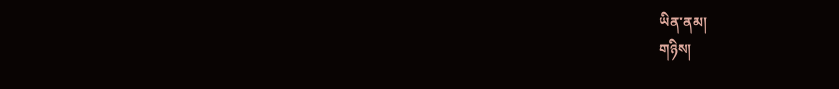ཡིན་ནམ།
གཉིས།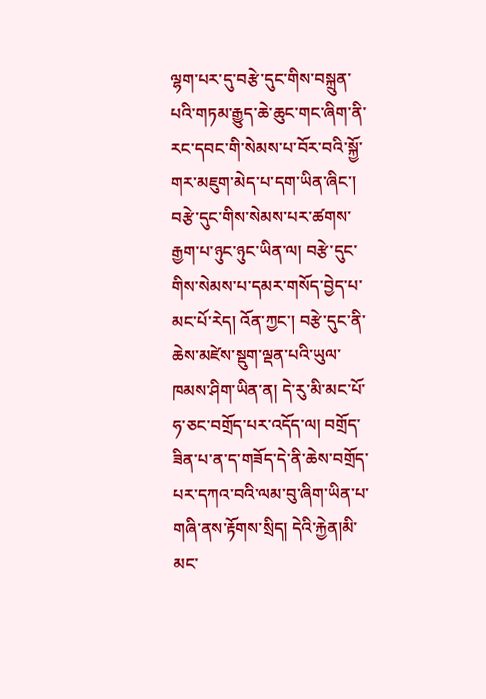ལྷག་པར་དུ་བརྩེ་དུང་གིས་བསྐྲུན་པའི་གཏམ་རྒྱུད་ཆེ་ཆུང་གང་ཞིག་ནི་རང་དབང་གི་སེམས་པ་བོར་བའི་སྐྱོ་གར་མཇུག་མེད་པ་དག་ཡིན་ཞིང་། བརྩེ་དུང་གིས་སེམས་པར་ཚགས་རྒྱག་པ་ཉུང་ཉུང་ཡིན་ལ། བརྩེ་དུང་གིས་སེམས་པ་དམར་གསོད་བྱེད་པ་མང་པོ་རེད། འོན་ཀྱང་། བརྩེ་དུང་ནི་ཆེས་མཛེས་སྡུག་ལྡན་པའི་ཡུལ་ཁམས་ཤིག་ཡིན་ན། དེ་རུ་མི་མང་པོ་ཧ་ཅང་བགྲོད་པར་འདོད་ལ། བགྲོད་ཟིན་པ་ན་ད་གཟོད་དེ་ནི་ཆེས་བགྲོད་པར་དཀའ་བའི་ལམ་བུ་ཞིག་ཡིན་པ་གཞི་ནས་རྟོགས་སྲིད། དེའི་རྐྱེན།མི་མང་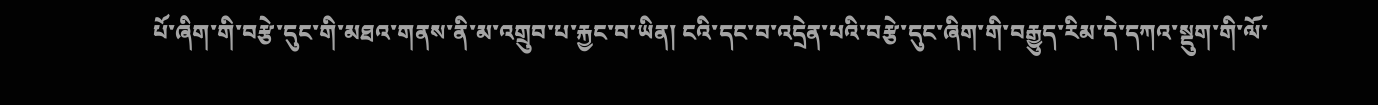པོ་ཞིག་གི་བརྩེ་དུང་གི་མཐའ་གནས་ནི་མ་འགྲུབ་པ་རྐྱང་བ་ཡིན། ངའི་དང་བ་འདྲེན་པའི་བརྩེ་དུང་ཞིག་གི་བརྒྱུད་རིམ་དེ་དཀའ་སྡུག་གི་ལོ་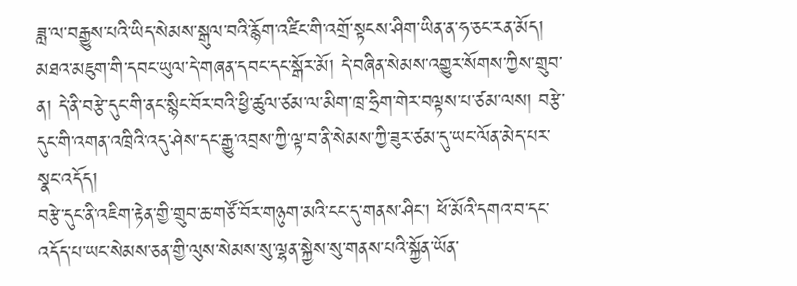ཟླ་ལ་བརྒྱུས་པའི་ཡིད་སེམས་སྒུལ་བའི་རྙོག་འཛིང་གི་འགྲོ་སྟངས་ཤིག་ཡིན་ན་ཧ་ཅང་རན་མོད། མཐའ་མཇུག་གི་དབང་ཡུལ་དེ་གཞན་དབང་དང་སྒོར་མོ། དེ་བཞིན་སེམས་འགྱུར་སོགས་ཀྱིས་གྲུབ་ན། དེ་ནི་བརྩེ་དུང་གི་ནང་སྙིང་བོར་བའི་ཕྱི་ཚུལ་ཙམ་ལ་མིག་ཁྲ་ཧྲིག་གེར་བལྟས་པ་ཙམ་ལས། བརྩེ་དུང་གི་འགན་འཁྲིའི་འདུ་ཤེས་དང་རྒྱུ་འབྲས་ཀྱི་ལྟ་བ་ནི་སེམས་ཀྱི་ཟུར་ཙམ་དུ་ཡང་ལོན་མེད་པར་སྣང་འདོད།
བརྩེ་དུང་ནི་འཇིག་རྟེན་གྱི་གྲུབ་ཆ་གཙོ་བོར་གཉུག་མའི་ངང་དུ་གནས་ཤིང་། ཕོ་མོའི་དགའ་བ་དང་འདོད་པ་ཡང་སེམས་ཅན་གྱི་ལུས་སེམས་སུ་ལྷན་སྐྱེས་སུ་གནས་པའི་སྐྱོན་ཡོན་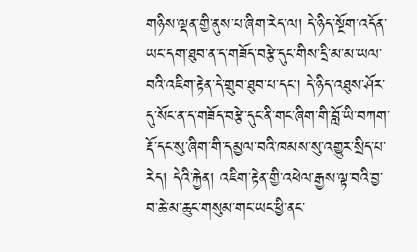གཉིས་ལྡན་གྱི་ནུས་པ་ཞིག་རེད་ལ། དེ་ཉིད་སྔོག་འདོན་ཡང་དག་ཐུབ་ན་ད་གཟོད་བརྩེ་དུང་གིས་དྲི་མ་མ་ཡལ་བའི་འཇིག་རྟེན་དེ་གྲུབ་ཐུབ་པ་དང། དེ་ཉིད་འཐུས་ཤོར་དུ་སོང་ན་ད་གཟོད་བརྩེ་དུང་ནི་གང་ཞིག་གི་བློ་ཡི་བཀག་རྡོ་དང་སུ་ཞིག་གི་དམྱལ་བའི་ཁམས་སུ་འགྱུར་སྲིད་པ་རེད། དེའི་རྐྱེན། འཇིག་རྟེན་གྱི་འཕེལ་རྒྱས་ལྟ་བའི་བྱ་བ་ཆེ་མ་ཆུང་གསུམ་གང་ཡང་ཕྱི་ནང་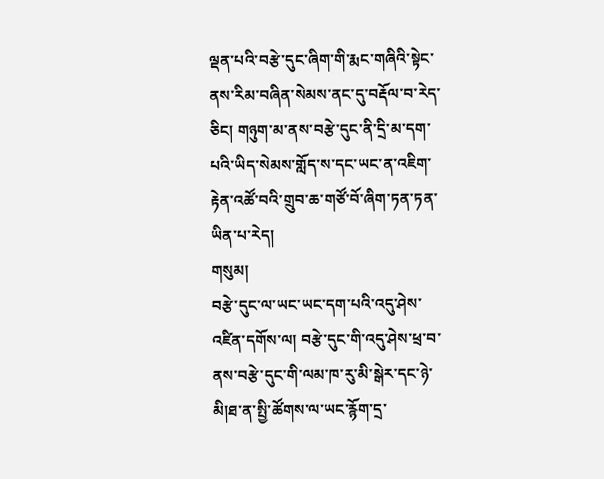ལྡན་པའི་བརྩེ་དུང་ཞིག་གི་རྨང་གཞིའི་སྟེང་ནས་རིམ་བཞིན་སེམས་ནང་དུ་བརྡོལ་བ་རེད་ཅིང། གཉུག་མ་ནས་བརྩེ་དུང་ནི་དྲི་མ་དག་པའི་ཡིད་སེམས་གློད་ས་དང་ཡང་ན་འཇིག་རྟེན་འཚོ་བའི་གྲུབ་ཆ་གཙོ་བོ་ཞིག་ཏན་ཏན་ཡིན་པ་རེད།
གསུམ།
བརྩེ་དུང་ལ་ཡང་ཡང་དག་པའི་འདུ་ཤེས་འཛིན་དགོས་ལ། བརྩེ་དུང་གི་འདུ་ཤེས་ཕྲ་བ་ནས་བརྩེ་དུང་གི་ལམ་ཁ་རུ་མི་སྒེར་དང་ཉེ་མི།ཐ་ན་སྤྱི་ཚོགས་ལ་ཡང་རྙོག་དྲ་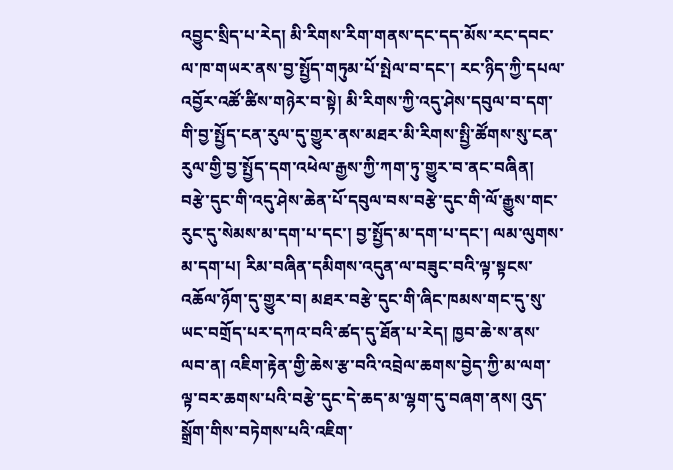འབྱུང་སྲིད་པ་རེད། མི་རིགས་རིག་གནས་དང་དད་མོས་རང་དབང་ལ་ཁ་གཡར་ནས་བྱ་སྤྱོད་གཏུམ་པོ་སྤེལ་བ་དང་། རང་ཉིད་ཀྱི་དཔལ་འབྱོར་འཚོ་ཚིས་གཉེར་བ་སྟེ། མི་རིགས་ཀྱི་འདུ་ཤེས་དབུལ་བ་དག་གི་བྱ་སྤྱོད་ངན་རུལ་དུ་གྱུར་ནས་མཐར་མི་རིགས་སྤྱི་ཚོགས་སུ་ངན་རུལ་གྱི་བྱ་སྤྱོད་དག་འཕེལ་རྒྱས་ཀྱི་ཀག་ཏུ་གྱུར་བ་ནང་བཞིན། བརྩེ་དུང་གི་འདུ་ཤེས་ཆེན་པོ་དབུལ་བས་བརྩེ་དུང་གི་ལོ་རྒྱུས་གང་རུང་དུ་སེམས་མ་དག་པ་དང་། བྱ་སྤྱོད་མ་དག་པ་དང་། ལམ་ལུགས་མ་དག་པ། རིམ་བཞིན་དམིགས་འདུན་ལ་བཟུང་བའི་ལྟ་སྟངས་འཆོལ་ཉོག་དུ་གྱུར་བ། མཐར་བརྩེ་དུང་གི་ཞིང་ཁམས་གང་དུ་སུ་ཡང་བགྲོད་པར་དཀའ་བའི་ཚད་དུ་ཐོན་པ་རེད། ཁྱབ་ཆེ་ས་ནས་ལབ་ན། འཇིག་རྟེན་གྱི་ཆེས་རྩ་བའི་འབྲེལ་ཆགས་བྱེད་ཀྱི་མ་ལག་ལྟ་བར་ཆགས་པའི་བརྩེ་དུང་དེ་ཆད་མ་ལྷག་དུ་བཞག་ནས། འུད་སྒྲོག་གིས་བཏེགས་པའི་འཇིག་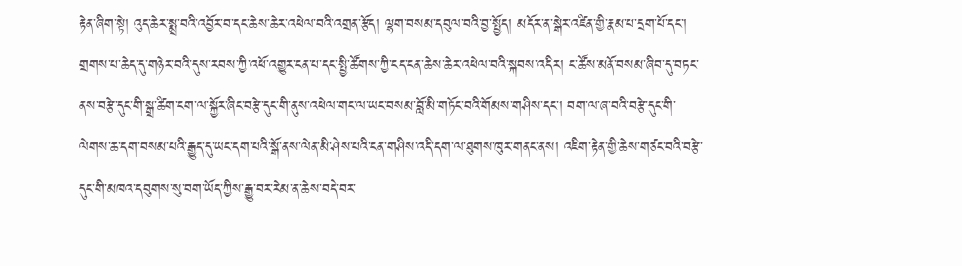རྟེན་ཞིག་སྟེ། འུད་ཆེར་སྨྲ་བའི་འབྱོར་བ་དང་ཆེས་ཆེར་འཕེལ་བའི་འགྲན་རྩོད། ལྷག་བསམ་དབུལ་བའི་བྱ་སྤྱོད། མདོར་ན་སྒེར་འཛིན་གྱི་རྣམ་པ་དྲག་པོ་དང་། གྲགས་པ་ཆེད་དུ་གཉེར་བའི་དུས་རབས་ཀྱི་འཕོ་འགྱུར་ངན་པ་དང་སྤྱི་ཚོགས་ཀྱི་ངད་ངན་ཆེས་ཆེར་འཕེལ་བའི་སྐབས་འདིར། ང་ཚོས་མནོ་བསམ་ཞིབ་དུ་བཏང་ནས་བརྩེ་དུང་གི་སྒྲ་ཚིག་ངག་ལ་སྐྱོར་ཞིང་བརྩེ་དུང་གི་ནུས་འཕེལ་གང་ལ་ཡང་བསམ་བློ་མི་གཏོང་བའི་གོམས་གཤིས་དང་། བག་ལ་ཞ་བའི་བརྩེ་དུང་གི་ལེགས་ཆ་དག་བསམ་པའི་རྒྱུད་དུ་ཡང་དག་པའི་སྒོ་ནས་ལེན་མི་ཤེས་པའི་ངན་གཤིས་འདི་དག་ལ་ཐུགས་ཁུར་གནང་ནས། འཇིག་རྟེན་གྱི་ཆེས་གཙང་བའི་བརྩེ་དུང་གི་མཁའ་དབུགས་སུ་བག་ཡོད་ཀྱིས་རྒྱུ་བར་རེམ་ན་ཆེས་བདེ་བར་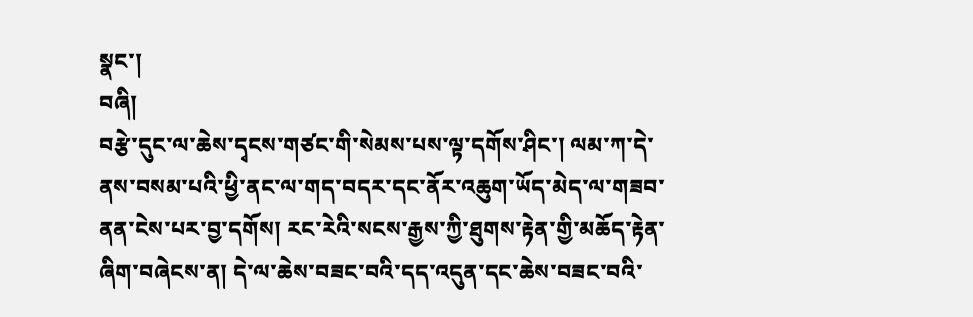སྣང་།
བཞི།
བརྩེ་དུང་ལ་ཆེས་དྭངས་གཙང་གི་སེམས་པས་ལྟ་དགོས་ཤིང་། ལམ་ཀ་དེ་ནས་བསམ་པའི་ཕྱི་ནང་ལ་གད་བདར་དང་ནོར་འཆུག་ཡོད་མེད་ལ་གཟབ་ནན་ངེས་པར་བྱ་དགོས། རང་རེའི་སངས་རྒྱས་ཀྱི་ཐུགས་རྟེན་གྱི་མཆོད་རྟེན་ཞིག་བཞེངས་ན། དེ་ལ་ཆེས་བཟང་བའི་དད་འདུན་དང་ཆེས་བཟང་བའི་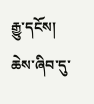རྒྱུ་དངོས། ཆེས་ཞིབ་དུ་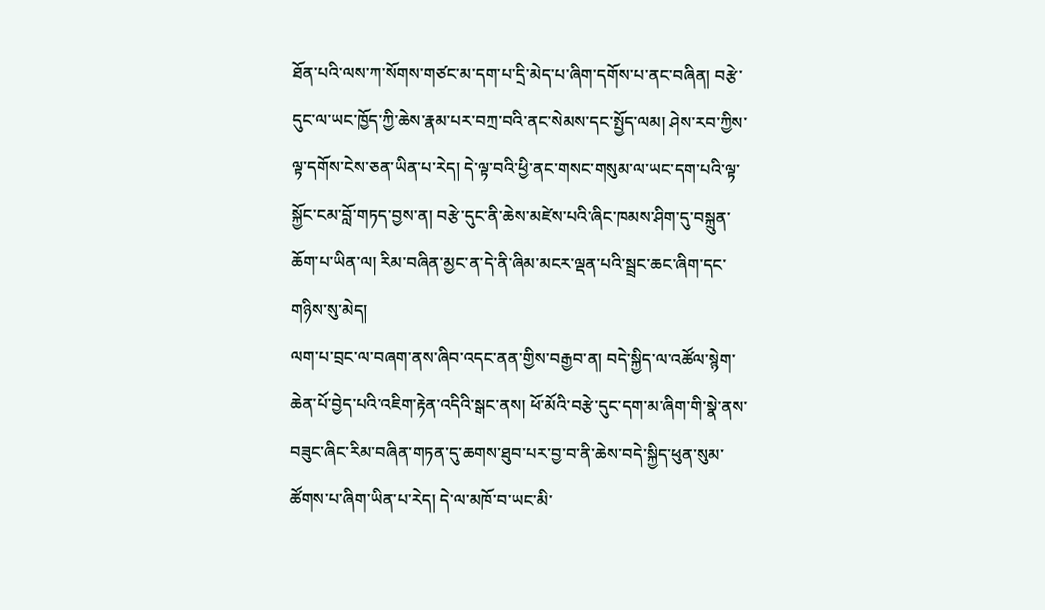ཐོན་པའི་ལས་ཀ་སོགས་གཙང་མ་དག་པ་དྲི་མེད་པ་ཞིག་དགོས་པ་ནང་བཞིན། བརྩེ་དུང་ལ་ཡང་ཁྱོད་ཀྱི་ཆེས་རྣམ་པར་བཀྲ་བའི་ནང་སེམས་དང་སྤྱོད་ལམ། ཤེས་རབ་ཀྱིས་ལྟ་དགོས་ངེས་ཅན་ཡིན་པ་རེད། དེ་ལྟ་བའི་ཕྱི་ནང་གསང་གསུམ་ལ་ཡང་དག་པའི་ལྟ་སྐྱོང་ངམ་བློ་གཏད་བྱས་ན། བརྩེ་དུང་ནི་ཆེས་མཛེས་པའི་ཞིང་ཁམས་ཤིག་དུ་བསྐྲུན་ཆོག་པ་ཡིན་ལ། རིམ་བཞིན་མྱང་ན་དེ་ནི་ཞིམ་མངར་ལྡན་པའི་སྦྲང་ཆང་ཞིག་དང་གཉིས་སུ་མེད།
ལག་པ་བྲང་ལ་བཞག་ནས་ཞིབ་འདང་ནན་གྱིས་བརྒྱབ་ན། བདེ་སྐྱིད་ལ་འཚོལ་སྙེག་ཆེན་པོ་བྱེད་པའི་འཇིག་རྟེན་འདིའི་སྒང་ནས། ཕོ་མོའི་བརྩེ་དུང་དག་མ་ཞིག་གི་སྣེ་ནས་བཟུང་ཞིང་རིམ་བཞིན་གཏན་དུ་ཆགས་ཐུབ་པར་བྱ་བ་ནི་ཆེས་བདེ་སྐྱིད་ཕུན་སུམ་ཚོགས་པ་ཞིག་ཡིན་པ་རེད། དེ་ལ་མཁོ་བ་ཡང་མི་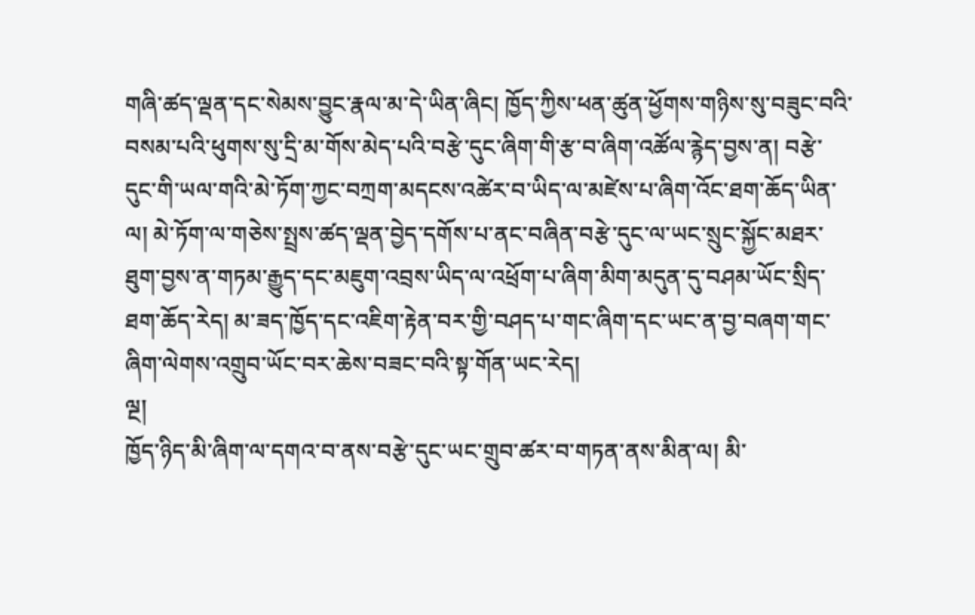གཞི་ཚད་ལྡན་དང་སེམས་བྱུང་རྣལ་མ་དེ་ཡིན་ཞིང། ཁྱོད་ཀྱིས་ཕན་ཚུན་ཕྱོགས་གཉིས་སུ་བཟུང་བའི་བསམ་པའི་ཕུགས་སུ་དྲི་མ་གོས་མེད་པའི་བརྩེ་དུང་ཞིག་གི་རྩ་བ་ཞིག་འཚོལ་རྙེད་བྱས་ན། བརྩེ་དུང་གི་ཡལ་གའི་མེ་ཏོག་ཀྱང་བཀྲག་མདངས་འཚེར་བ་ཡིད་ལ་མཛེས་པ་ཞིག་འོང་ཐག་ཆོད་ཡིན་ལ། མེ་ཏོག་ལ་གཅེས་སྤྲས་ཚད་ལྡན་བྱེད་དགོས་པ་ནང་བཞིན་བརྩེ་དུང་ལ་ཡང་སྲུང་སྐྱོང་མཐར་ཐུག་བྱས་ན་གཏམ་རྒྱུད་དང་མཇུག་འབྲས་ཡིད་ལ་འཕྲོག་པ་ཞིག་མིག་མདུན་དུ་བཤམ་ཡོང་སྲིད་ཐག་ཆོད་རེད། མ་ཟད་ཁྱོད་དང་འཇིག་རྟེན་བར་གྱི་བཤད་པ་གང་ཞིག་དང་ཡང་ན་བྱ་བཞག་གང་ཞིག་ལེགས་འགྲུབ་ཡོང་བར་ཆེས་བཟང་བའི་སྟ་གོན་ཡང་རེད།
ལྔ།
ཁྱོད་ཉིད་མི་ཞིག་ལ་དགའ་བ་ནས་བརྩེ་དུང་ཡང་གྲུབ་ཚར་བ་གཏན་ནས་མིན་ལ། མི་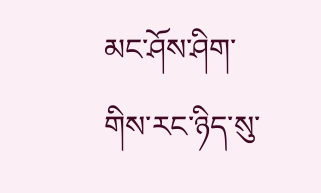མང་ཤོས་ཤིག་གིས་རང་ཉིད་སུ་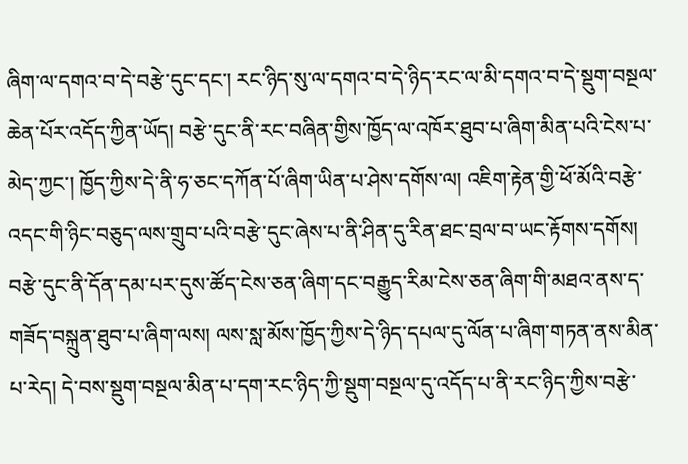ཞིག་ལ་དགའ་བ་དེ་བརྩེ་དུང་དང་། རང་ཉིད་སུ་ལ་དགའ་བ་དེ་ཉིད་རང་ལ་མི་དགའ་བ་དེ་སྡུག་བསྔལ་ཆེན་པོར་འདོད་ཀྱིན་ཡོད། བརྩེ་དུང་ནི་རང་བཞིན་གྱིས་ཁྱོད་ལ་འཁོར་ཐུབ་པ་ཞིག་མིན་པའི་ངེས་པ་མེད་ཀྱང་། ཁྱོད་ཀྱིས་དེ་ནི་ཧ་ཅང་དཀོན་པོ་ཞིག་ཡིན་པ་ཤེས་དགོས་ལ། འཇིག་རྟེན་གྱི་ཕོ་མོའི་བརྩེ་འདང་གི་ཉིང་བཅུད་ལས་གྲུབ་པའི་བརྩེ་དུང་ཞེས་པ་ནི་ཤིན་དུ་རིན་ཐང་བྲལ་བ་ཡང་རྟོགས་དགོས། བརྩེ་དུང་ནི་དོན་དམ་པར་དུས་ཚོད་ངེས་ཅན་ཞིག་དང་བརྒྱུད་རིམ་ངེས་ཅན་ཞིག་གི་མཐའ་ནས་ད་གཟོད་བསྐྲུན་ཐུབ་པ་ཞིག་ལས། ལས་སླ་མོས་ཁྱོད་ཀྱིས་དེ་ཉིད་དཔལ་དུ་ལོན་པ་ཞིག་གཏན་ནས་མིན་པ་རེད། དེ་བས་སྡུག་བསྔལ་མིན་པ་དག་རང་ཉིད་ཀྱི་སྡུག་བསྔལ་དུ་འདོད་པ་ནི་རང་ཉིད་ཀྱིས་བརྩེ་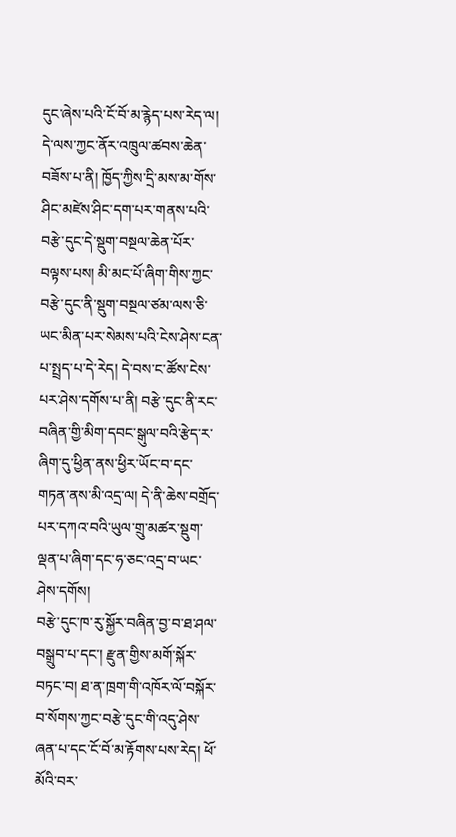དུང་ཞེས་པའི་ངོ་བོ་མ་རྙེད་པས་རེད་ལ། དེ་ལས་ཀྱང་ནོར་འཁྲུལ་ཚབས་ཆེན་བཟོས་པ་ནི། ཁྱོད་ཀྱིས་དྲི་མས་མ་གོས་ཤིང་མཛེས་ཤིང་དག་པར་གནས་པའི་བརྩེ་དུང་དེ་སྡུག་བསྔལ་ཆེན་པོར་བལྟས་པས། མི་མང་པོ་ཞིག་གིས་ཀྱང་བརྩེ་དུང་ནི་སྡུག་བསྔལ་ཙམ་ལས་ཅི་ཡང་མིན་པར་སེམས་པའི་ངེས་ཤེས་ངན་པ་སྤྲད་པ་དེ་རེད། དེ་བས་ང་ཚོས་ངེས་པར་ཤེས་དགོས་པ་ནི། བརྩེ་དུང་ནི་རང་བཞིན་གྱི་མིག་དབང་སྒུལ་བའི་རྩེད་ར་ཞིག་དུ་ཕྱིན་ནས་ཕྱིར་ཡོང་བ་དང་གཏན་ནས་མི་འདྲ་ལ། དེ་ནི་ཆེས་བགྲོད་པར་དཀའ་བའི་ཡུལ་གྲུ་མཚར་སྡུག་ལྡན་པ་ཞིག་དང་ཧ་ཅང་འདྲ་བ་ཡང་ཤེས་དགོས།
བརྩེ་དུང་ཁ་རུ་སྐྱོར་བཞིན་བྱ་བ་ཐ་ཤལ་བསྒྲུབ་པ་དང་། རྫུན་གྱིས་མགོ་སྐོར་བཏང་བ། ཐ་ན་ཁྲག་གི་འཁོར་ལོ་བསྐོར་བ་སོགས་ཀྱང་བརྩེ་དུང་གི་འདུ་ཤེས་ཞན་པ་དང་ངོ་བོ་མ་རྟོགས་པས་རེད། ཕོ་མོའི་བར་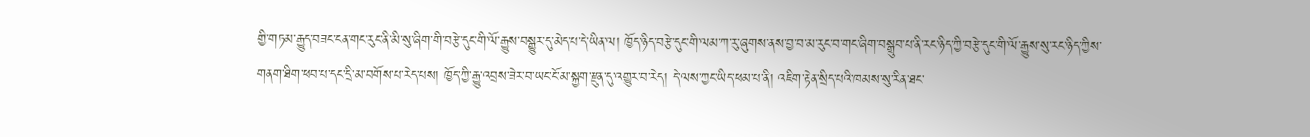གྱི་གཏམ་རྒྱུད་བཟང་ངན་གང་རུང་ནི་མི་སུ་ཞིག་གི་བརྩེ་དུང་གི་ལོ་རྒྱུས་བསྒྱུར་དུ་མེད་པ་དེ་ཡིན་ལ། ཁྱོད་ཉིད་བརྩེ་དུང་གི་ལམ་ཀ་རུ་ཞུགས་ནས་བྱ་བ་མ་རུང་བ་གང་ཞིག་བསྒྲུབ་པ་ནི་རང་ཉིད་ཀྱི་བརྩེ་དུང་གི་ལོ་རྒྱུས་སུ་རང་ཉིད་ཀྱིས་གནག་ཐིག་ཕབ་པ་དང་དྲི་མ་བགོས་པ་རེད་པས། ཁྱོད་ཀྱི་རྒྱུ་འབྲས་ཟེར་བ་ཡང་ངོ་མ་སྐྱག་རྫུན་དུ་འགྱུར་བ་རེད། དེ་ལས་ཀྱང་ཡིད་ཕམ་པ་ནི། འཇིག་རྟེན་སྲིད་པའི་ཁམས་སུ་རིན་ཐང་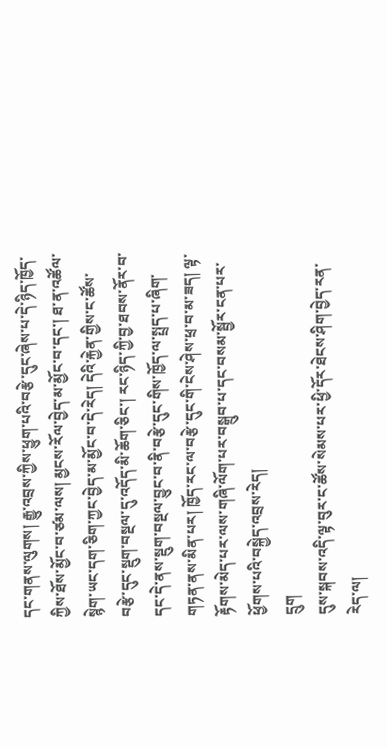དང་གནས་ལུགས། རྒྱུ་འབྲས་ཀྱིས་ཕྱུག་པའི་བརྩེ་དུང་ཞེས་པ་དེ་ཉིད་ཁྱོད་ཀྱིས་ཐོས་མྱོང་བ་ཙམ་ལས། མྱངས་རོལ་བྱེད་མ་མྱོང་བ་དང་། ཐ་ན་འཚོལ་སྙེག་ཡང་དག་ཅིག་ཀྱང་བྱེད་མ་མྱོང་བ་དེ་རེད། དེའི་རྐྱེན་གྱིས་ང་ཚོས་བརྩེ་དུང་སྡུག་བསྔལ་དུ་འདོད་མི་ཆོག་ཅིང་། རང་ཉིད་ཀྱི་བྱ་ཐབས་ནོར་བ་དང་དེ་ནས་སྡུག་བསྔལ་བྱུང་བ་ནི་བརྩེ་དུང་གིས་ཁྱོད་ལ་སྤྲད་པ་ཞིག་གཏན་ནས་མིན་པར། ཁྱོད་རང་ལ་བརྩེ་དུང་གི་ངེས་ཤེས་ཕྲ་བ་མ་ཟད། ལྟ་རྟོགས་མེད་པར་ལས་གཞི་ལོག་པར་བསྒྲུབ་པ་དང་བསམ་སྦྱོར་ངན་པར་ཕྱོགས་པའི་བསྐྱེད་འབྲས་རེད།
དྲུག
དུས་སྐབས་འདི་ལྟ་བུར་ང་ཚོས་སེམས་པར་ཕྱི་དོར་ཐེངས་ཤིག་བྱེད་རན་རེད་ལ།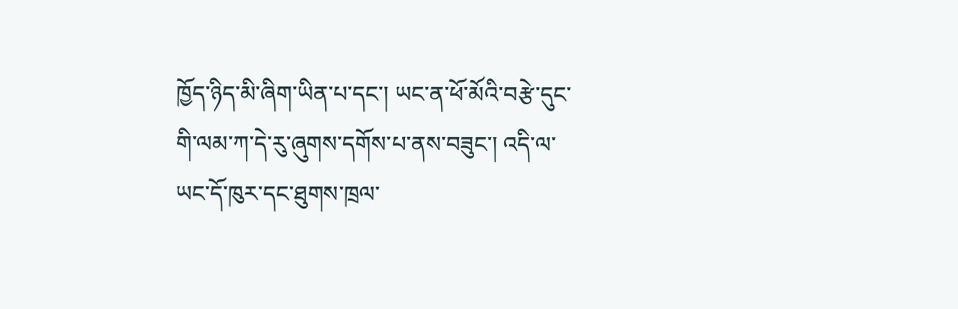ཁྱོད་ཉིད་མི་ཞིག་ཡིན་པ་དང་། ཡང་ན་ཕོ་མོའི་བརྩེ་དུང་གི་ལམ་ཀ་དེ་རུ་ཞུགས་དགོས་པ་ནས་བཟུང་། འདི་ལ་ཡང་དོ་ཁུར་དང་ཐུགས་ཁྲལ་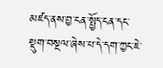མཛད་ནས་བྱ་ངན་སྤྱོད་ངན་དང་སྡུག་བསྔལ་ཞེས་པ་དེ་དག་ཀྱང་ཇེ་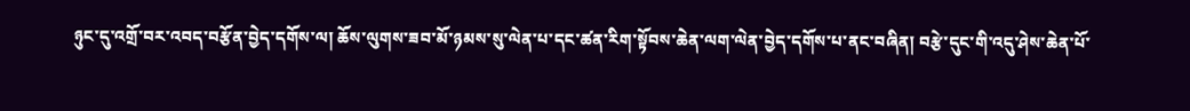ཉུང་དུ་འགྲོ་བར་འབད་བརྩོན་བྱེད་དགོས་ལ། ཆོས་ལུགས་ཟབ་མོ་ཉམས་སུ་ལེན་པ་དང་ཚན་རིག་སྟོབས་ཆེན་ལག་ལེན་བྱེད་དགོས་པ་ནང་བཞིན། བརྩེ་དུང་གི་འདུ་ཤེས་ཆེན་པོ་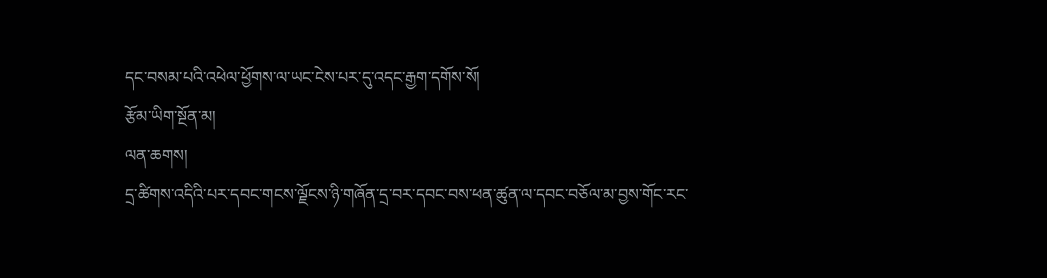དང་བསམ་པའི་འཕེལ་ཕྱོགས་ལ་ཡང་ངེས་པར་དུ་འདང་རྒྱག་དགོས་སོ།
རྩོམ་ཡིག་སྔོན་མ།
ལན་ཆགས།
དྲ་ཚིགས་འདིའི་པར་དབང་གངས་ལྗོངས་ཉི་གཞོན་དྲ་བར་དབང་བས་ཕན་ཚུན་ལ་དབང་བཅོལ་མ་བྱས་གོང་རང་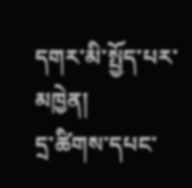དགར་མི་སྤྱོད་པར་མཁྱེན།
དྲ་ཚིགས་དཔང་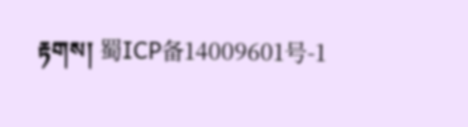རྟགས། 蜀ICP备14009601号-1